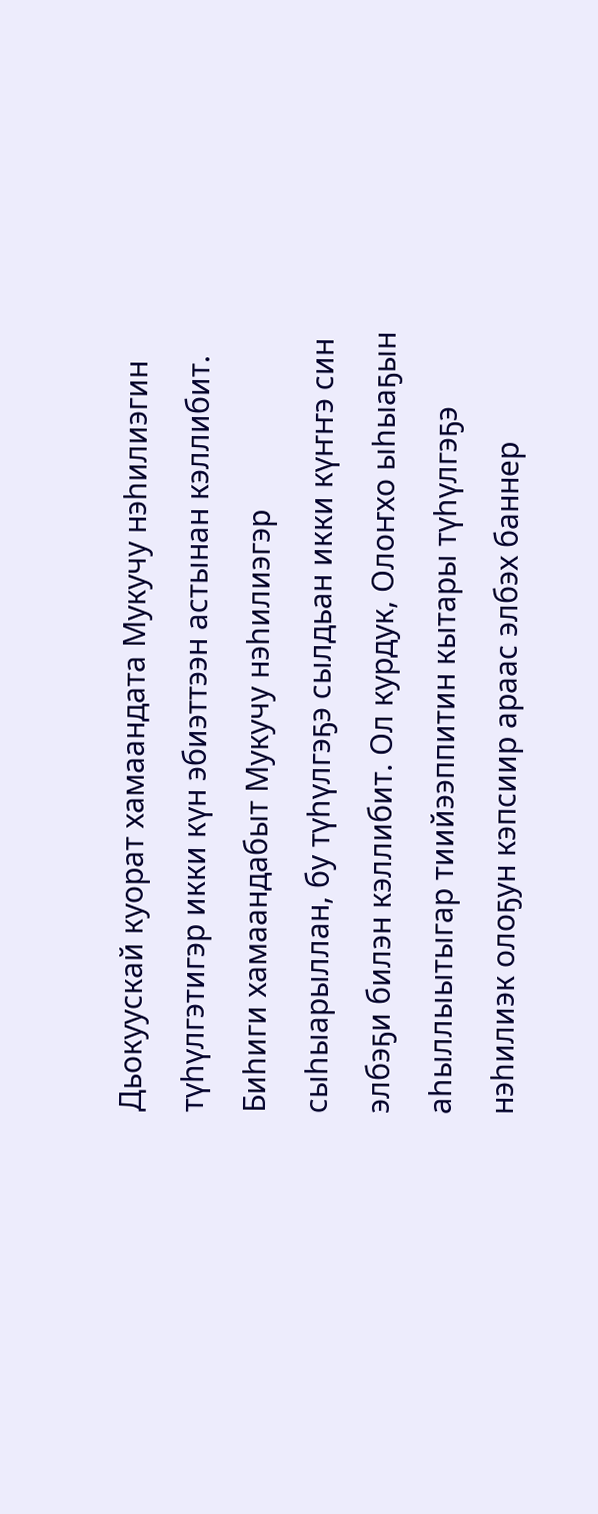Дьокуускай куорат хамаандата Мукучу нэһилиэгин түһүлгэтигэр икки күн эбиэттээн астынан кэллибит.
Биһиги хамаандабыт Мукучу нэһилиэгэр сыһыарыллан, бу түһүлгэҕэ сылдьан икки күҥҥэ син элбэҕи билэн кэллибит. Ол курдук, Олоҥхо ыһыаҕын аһыллыытыгар тиийээппитин кытары түһүлгэҕэ нэһилиэк олоҕун кэпсиир араас элбэх баннер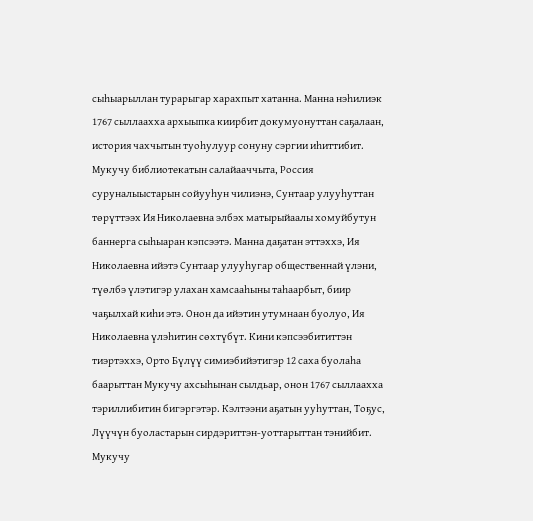сыһыарыллан турарыгар харахпыт хатанна. Манна нэһилиэк 1767 сыллаахха архыыпка киирбит докумуонуттан саҕалаан, история чахчытын туоһулуур сонуну сэргии иһиттибит. Мукучу библиотекатын салайааччыта, Россия суруналыыстарын сойууһун чилиэнэ, Сунтаар улууһуттан төрүттээх Ия Николаевна элбэх матырыйаалы хомуйбутун баннерга сыһыаран кэпсээтэ. Манна даҕатан эттэххэ, Ия Николаевна ийэтэ Сунтаар улууһугар общественнай үлэни, түөлбэ үлэтигэр улахан хамсааһыны таһаарбыт, биир чаҕылхай киһи этэ. Онон да ийэтин утумнаан буолуо, Ия Николаевна үлэһитин сөхтүбүт. Кини кэпсээбититтэн тиэртэххэ, Орто Бүлүү симиэбийэтигэр 12 саха буолаһа баарыттан Мукучу ахсыһынан сылдьар, онон 1767 сыллаахха тэриллибитин бигэргэтэр. Кэлтээни аҕатын ууһуттан, Тоҕус, Лүүчүн буоластарын сирдэриттэн-уоттарыттан тэнийбит. Мукучу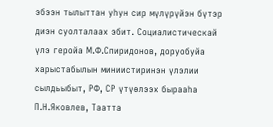эбээн тылыттан уһун сир мүлүрүйэн бүтэр диэн суолталаах эбит. Социалистическай үлэ геройа М.Ф.Спиридонов, доруобуйа харыстабылын миниистиринэн үлэлии сылдьыбыт, РФ, СР үтүөлээх бырааһа П.Н.Яковлев, Таатта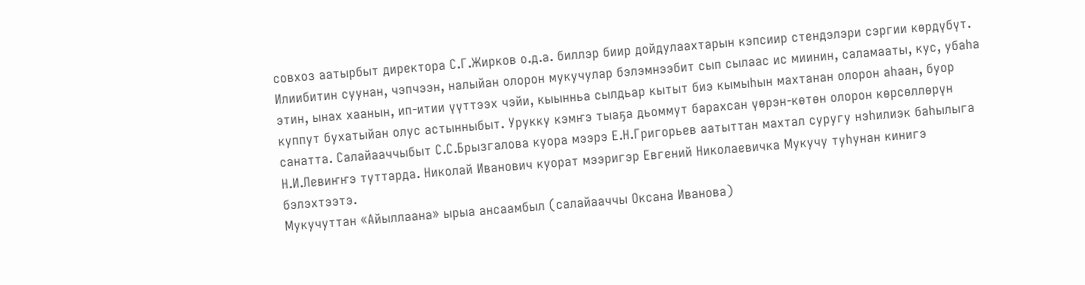совхоз аатырбыт директора С.Г.Жирков о.д.а. биллэр биир дойдулаахтарын кэпсиир стендэлэри сэргии көрдүбүт.
Илиибитин суунан, чэпчээн, налыйан олорон мукучулар бэлэмнээбит сып сылаас ис миинин, саламааты, кус, убаһа этин, ынах хаанын, ип-итии үүттээх чэйи, кыынньа сылдьар кытыт биэ кымыһын махтанан олорон аһаан, буор куппут бухатыйан олус астынныбыт. Урукку кэмҥэ тыаҕа дьоммут барахсан үөрэн-көтөн олорон көрсөллөрүн санатта. Салайааччыбыт С.С.Брызгалова куора мээрэ Е.Н.Григорьев аатыттан махтал суругу нэһилиэк баһылыга Н.И.Левиҥҥэ туттарда. Николай Иванович куорат мээригэр Евгений Николаевичка Мукучу туһунан кинигэ бэлэхтээтэ.
Мукучуттан «Айыллаана» ырыа ансаамбыл (салайааччы Оксана Иванова)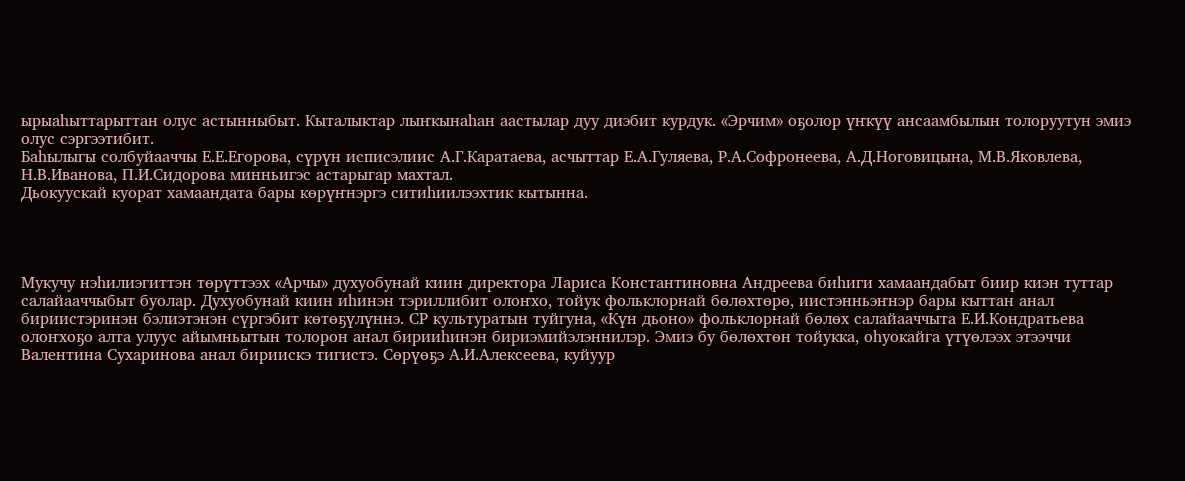ырыаһыттарыттан олус астынныбыт. Кыталыктар лыҥкынаһан аастылар дуу диэбит курдук. «Эрчим» оҕолор үҥкүү ансаамбылын толоруутун эмиэ олус сэргээтибит.
Баһылыгы солбуйааччы Е.Е.Егорова, сүрүн исписэлиис А.Г.Каратаева, асчыттар Е.А.Гуляева, Р.А.Софронеева, А.Д.Ноговицына, М.В.Яковлева, Н.В.Иванова, П.И.Сидорова минньигэс астарыгар махтал.
Дьокуускай куорат хамаандата бары көрүҥнэргэ ситиһиилээхтик кытынна.




Мукучу нэһилиэгиттэн төрүттээх «Арчы» духуобунай киин директора Лариса Константиновна Андреева биһиги хамаандабыт биир киэн туттар салайааччыбыт буолар. Духуобунай киин иһинэн тэриллибит олоҥхо, тойук фольклорнай бөлөхтөрө, иистэнньэҥнэр бары кыттан анал бириистэринэн бэлиэтэнэн сүргэбит көтөҕүлүннэ. СР культуратын туйгуна, «Күн дьоно» фольклорнай бөлөх салайааччыта Е.И.Кондратьева олоҥхоҕо алта улуус айымньытын толорон анал бирииһинэн бириэмийэлэннилэр. Эмиэ бу бөлөхтөн тойукка, оһуокайга үтүөлээх этээччи Валентина Сухаринова анал бириискэ тигистэ. Сөрүөҕэ А.И.Алексеева, куйуур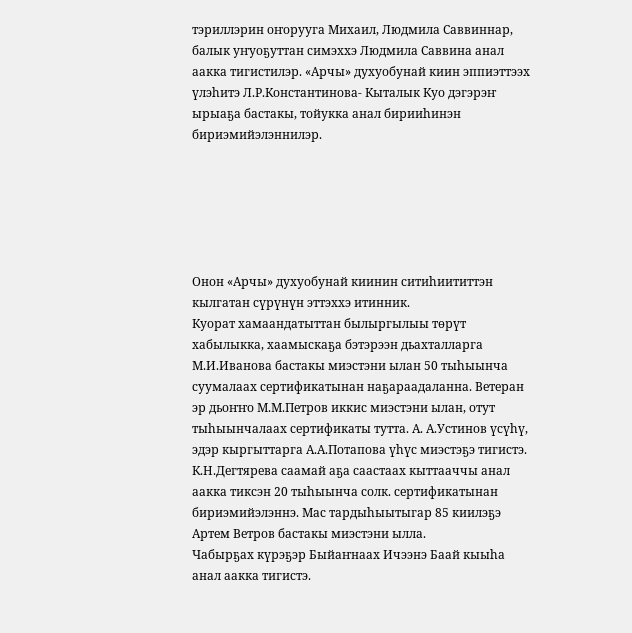тэриллэрин оҥорууга Михаил, Людмила Саввиннар, балык уҥуоҕуттан симэххэ Людмила Саввина анал аакка тигистилэр. «Арчы» духуобунай киин эппиэттээх үлэһитэ Л.Р.Константинова- Кыталык Куо дэгэрэҥ ырыаҕа бастакы, тойукка анал бирииһинэн бириэмийэлэннилэр.






Онон «Арчы» духуобунай киинин ситиһиититтэн кылгатан сүрүнүн эттэххэ итинник.
Куорат хамаандатыттан былыргылыы төрүт хабылыкка, хаамыскаҕа бэтэрээн дьахталларга М.И.Иванова бастакы миэстэни ылан 50 тыһыынча суумалаах сертификатынан наҕараадаланна. Ветеран эр дьоҥҥо М.М.Петров иккис миэстэни ылан, отут тыһыынчалаах сертификаты тутта. А. А.Устинов үсүһү, эдэр кыргыттарга А.А.Потапова үһүс миэстэҕэ тигистэ. К.Н.Дегтярева саамай аҕа саастаах кыттааччы анал аакка тиксэн 20 тыһыынча солк. сертификатынан бириэмийэлэннэ. Мас тардыһыытыгар 85 киилэҕэ Артем Ветров бастакы миэстэни ылла.
Чабырҕах күрэҕэр Быйаҥнаах Ичээнэ Баай кыыһа анал аакка тигистэ.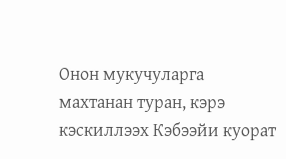Онон мукучуларга махтанан туран, кэрэ кэскиллээх Кэбээйи куорат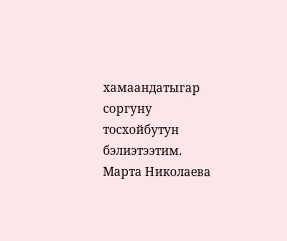хамаандатыгар соргуну тосхойбутун бэлиэтээтим.
Марта Николаева